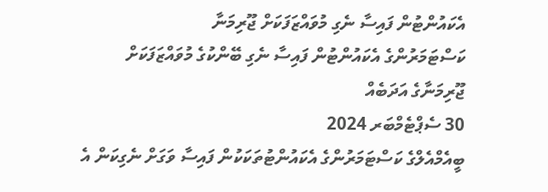އެކައުންޓުން ފައިސާ ނެގި މުވައްޒަފަކަށް ޖޫރިމަނާ
ކަސްޓަމަރުންގެ އެކައުންޓުން ފައިސާ ނެގި ބޭންކުގެ މުވައްޒަފަކަށް ޖޫރިމަނާގެ އަދަބެއް
30 ސެޕްޓެމްބަރ 2024
ބީއެމްއެލްގެ ކަސްޓަމަރުންގެ އެކައުންޓުތަކަކުން ފައިސާ ވަގަށް ނެގިކަން އެ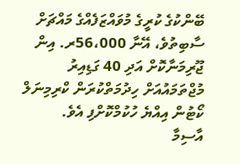ބޭންކުގެ ކުރީގެ މުވައްޒަފެއްގެ މައްޗަށް ސާބިތުވެ، އޭނާ 56،000ރ. އިން ޖޫރިމަނާކޮށް އަދި 40 ގަޑިއިރު މުޖްތަމައުއަށް ހިދުމަތްކުރަން ކްރިމިނަލް ކޯޓުން އިއްޔެ ހުކުމްކޮށްފި އެވެ.
އާސިމާ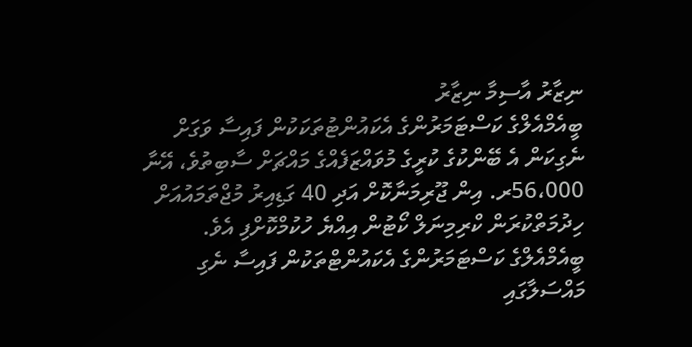ނިޒާރު އާސިމާ ނިޒާރު
ބީއެމްއެލްގެ ކަސްޓަމަރުންގެ އެކައުންޓުތަކަކުން ފައިސާ ވަގަށް ނެގިކަން އެ ބޭންކުގެ ކުރީގެ މުވައްޒަފެއްގެ މައްޗަށް ސާބިތުވެ، އޭނާ 56،000ރ. އިން ޖޫރިމަނާކޮށް އަދި 40 ގަޑިއިރު މުޖްތަމައުއަށް ހިދުމަތްކުރަން ކްރިމިނަލް ކޯޓުން އިއްޔެ ހުކުމްކޮށްފި އެވެ.
ބީއެމްއެލްގެ ކަސްޓަމަރުންގެ އެކައުންޓްތަކުން ފައިސާ ނެގި މައްސަލާގައި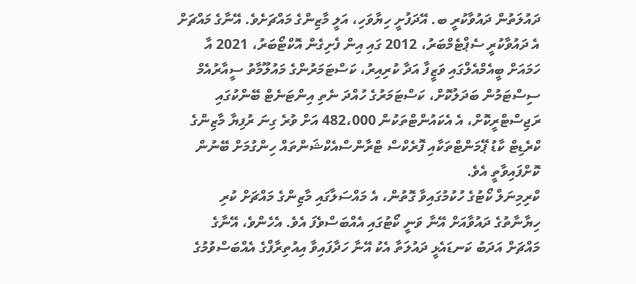ދައުލަތުން ދައުވާކުރީ ބ. އޭދަފުށީ ހިޔާވަހި، އަލީ މާޒިންގެ މައްޗަށެވެ. އޭނާގެ މައްޗަށް އެ ދައުވާކުރީ ސެޕްޓެމްބަރު، 2012 ގައި އިން ފެށިގެން އޮކްޓޯބަރު، 2021 އާ ހަމައަށް ބީއެމްއެލްގައި ވަޒީފާ އަދާ ކުރިއިރު، ކަސްޓަމަރުންގެ މައުލޫމާތު ސީއާރުއެމް ސިސްޓަމުން ބަދަލުކޮށް، ކަސްޓަމަރުގެ ހުއްދަ ނެތި އިންޓަނެޓް ބޭންކުގައި ރަޖިސްޓްރީކޮށް، އެ އެކައުންޓްތަކުން 482،000 އަށް ވުރެ ގިނަ ރުފިޔާ މާޒިންގެ ކްރެޑިޓް ކާޑު ޕޭމަންޓްތަކާއި ފޮރެކްސް ޓްރާންސްއެކްޝަންތައް ހިންގުމަށް ބޭނުން ކޮށްފައިވާތީ އެވެ.
ކްރިމިނަލް ކޯޓުގެ ހުކުމުގައިވާ ގޮތުން، އެ މައްސަލާގައި މާޒިންގެ މައްޗަށް ކުރި ހިޔާނާތުގެ ދައުވާއަށް އޭނާ ވަނީ ކޯޓުގައި އެއްބަސްވެފަ އެވެ. އެހެންވެ، އޭނާގެ މައްޗަށް އަދަބު ކަނޑައެޅީ ދައުލަތާ އެކު އޭނާ ހަދާފައިވާ އިއުތިރާފްގެ އެއްބަސްވުމުގެ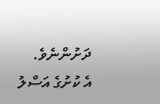ދަށުންނެވެ.
އެ ކުށުގެ އަސްލު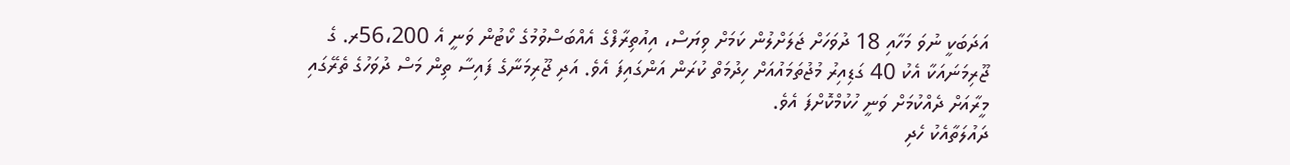އަދަބަކީ ނުވަ މަހާއި 18 ދުވަހަށް ޖަލަށްލުން ކަމަށް ވިޔަސް، އިއުތިރާފްގެ އެއްބަސްވުމުގެ ކޯޓުން ވަނީ އެ 56،200ރ. ގެ ޖޫރިމަނައަކާ އެކު 40 ގަޑިއިރު މުޖުތަމައުއަށް ހިދުމަތް ކުރަން އަންގައިފަ އެވެ. އަދި ޖޫރިމަނާގެ ފައިސާ ތިން މަސް ދުވަހުގެ ތެރޭގައި މީރާއަށް ދެއްކުމަށް ވަނީ ހުކުމްކޮށްފަ އެވެ.
ދައުލަތާއެކު ހެދި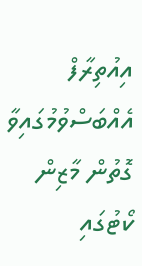އިއުތިރާފް އެއްބަސްވުމުގައިވާ ގޮތުން މާޒިން ކޯޓުގައި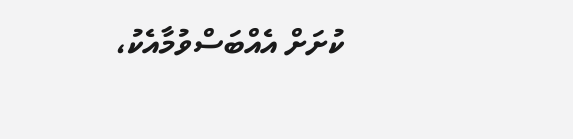ކުށަށް އެއްބަސްވުމާއެކު،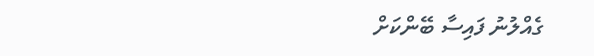ގެއްލުނު ފައިސާ ބޭންކަށް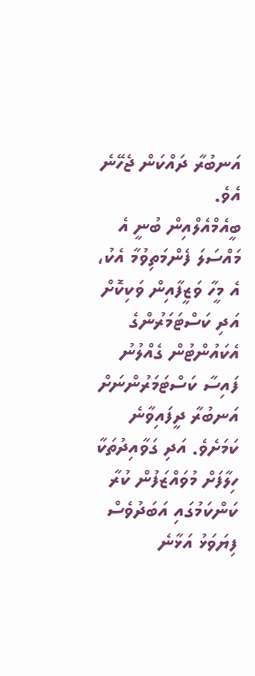އަނބުރާ ދައްކަން ޖެހޭނެ އެވެ.
ބީއެމްއެލްއިން ބުނީ އެ މައްސަލަ ފެންމަތިވުމާ އެކު، އެ މީހާ ވަޒީފާއިން ވަކިކޮށް އަދި ކަސްޓަމަރުންގެ އެކައުންޓުން ގެއްލުނު ފައިސާ ކަސްޓަމަރުންނަށް އަނބުރާ ދީފައިވާނެ ކަމަށެވެ. އަދި ގަވާއިދުތަކާ ހިލާފަށް މުވައްޒަފުން ކުރާ ކަންކަމުގައި އަބަދުވެސް ފިޔަވަޅު އަޅާނެ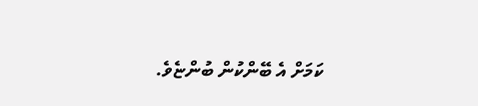ކަމަށް އެ ބޭންކުން ބުންޏެވެ.